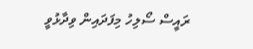ރައީސް ސޯލިހު މިފަދައިން ވިދާޅުވީ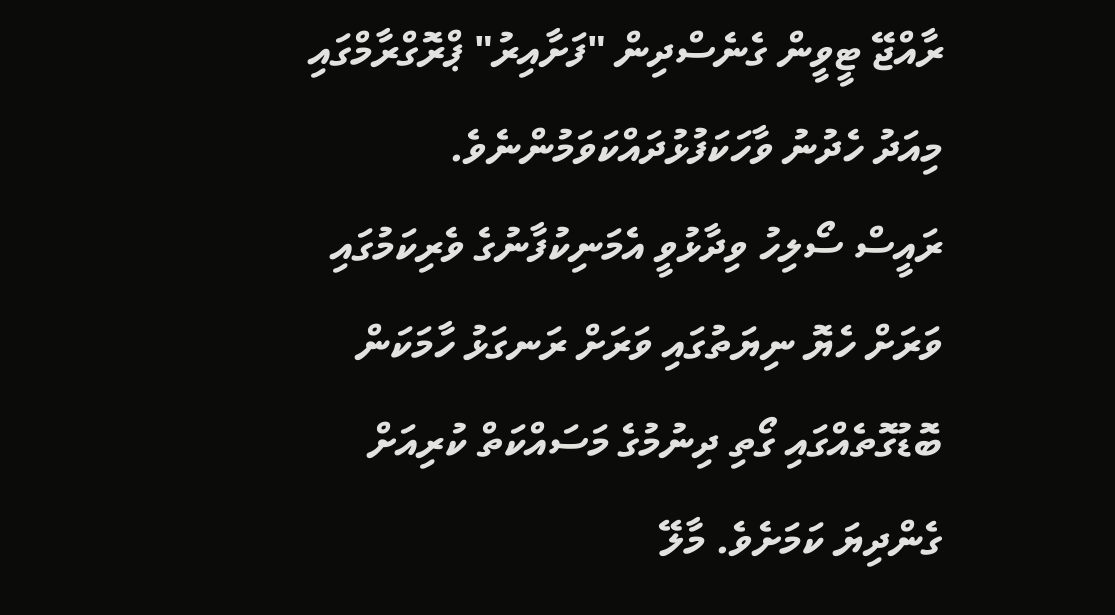ރާއްޖޭ ޓީވީން ގެނެސްދިން "ފަށާއިރު" ޕްރޮގްރާމްގައި މިއަދު ހެދުނު ވާހަކަފުޅުދައްކަވަމުންނެވެ.
ރައީސް ސޯލިހު ވިދާޅުވީ އެމަނިކުފާނުގެ ވެރިކަމުގައި ވަރަށް ހެޔޮ ނިޔަތުގައި ވަރަށް ރަނގަޅު ހާމަކަން ބޮޑުގޮތެއްގައި ގޯތި ދިނުމުގެ މަސައްކަތް ކުރިއަށް ގެންދިޔަ ކަމަށެވެ. މާލޭ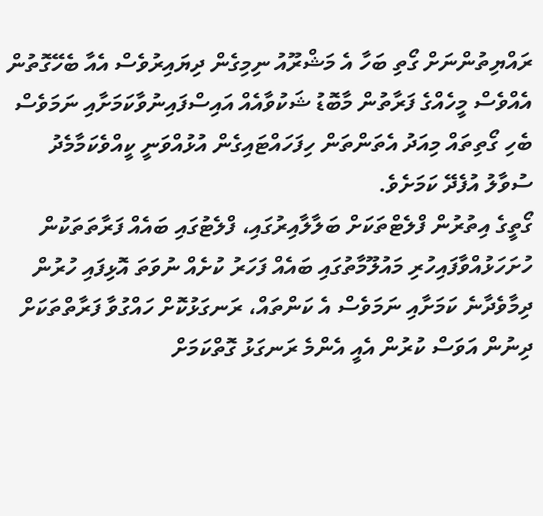ރައްޔިތުންނަށް ގޯތި ބަހާ އެ މަޝްރޫއު ނިމިގެން ދިޔައިރުވެސް އެއާ ބެހޭގޮތުން އެއްވެސް މީހެއްގެ ފަރާތުން މާބޮޑު ޝަކުވާއެއް އައިސްފައިނުވާކަމަށާއި ނަމަވެސް ބެހި ގޯތިތައް މިއަދު އެތަންތަން ހިފަހައްޓައިގެން އުޅުއްވަނީ ކީއްވެކަމާމެދު ސުވާލު އުފެދޭ ކަމަށެވެ.
ގޯތީގެ އިތުރުން ފްލެޓްތަކަށް ބަލާލާއިރުގައި، ފްލެޓުގައި ބައެއް ފަރާތަތަކުން ހުށަހަޅުއްވާފައިހުރި މައުލޫމާތުގައި ބައެއް ފަހަރު ކުށެއް ނުވަތަ އޮޅިފައި ހުރުން ދިމާވެދާނެ ކަމަށާއި ނަމަވެސް އެ ކަންތައް، ރަނގަޅުކޮށް ހައްގުވާ ފަރާތްތަކަށް ދިނުން އަވަސް ކުރުން އެއީ އެންމެ ރަނގަޅު ގޮތްކަމަށް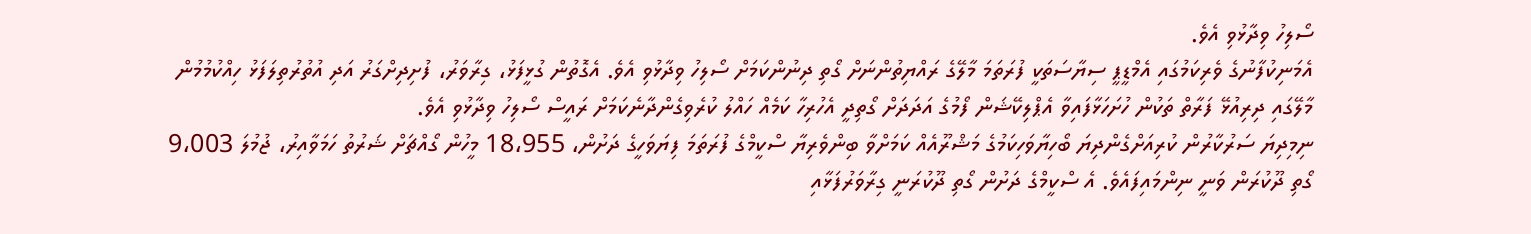ސޯލިހު ވިދާޅުވި އެވެ.
އެމަނިކުފާނުގެ ވެރިކަމުގައި އެމްޑީޕީ ސިޔާސަތަކީ ފުރަތަމަ މާލޭގެ ރައްޔިތުންނަށް ގޯތި ދިނުންކަމަށް ސޯލިހު ވިދާޅުވި އެވެ. އެގޮތުން ގުޅީފަޅު، ގިރާވަރު، ފުށިދިށްގަރު އަދި އުތުރުތިލަފަޅު ހިއްކުމުމުން މާލޭގައި ދިރިއުޅޭ ފަރާތް ތަކުން ހުށަހަޅާފައިވާ އެޕްލިކޭޝަން ފޯމުގެ އަދަދަށް ގޯތިދީ އެހުރިހާ ކަމެއް ހައްލު ކުރެވިގެންދާނެކަމަށް ރައީސް ސޯލިހު ވިދާޅުވި އެވެ.
ނިމިދިޔަ ސަރުކާރުން ކުރިއަށްގެންދިޔަ ބޯހިޔާވަހިކަމުގެ މަޝްރޫއެއް ކަމަށްވާ ބިންވެރިޔާ ސްކީމްގެ ފުރަތަމަ ފިޔަވަހީގެ ދަށުން، 18،955 މީހުން ގޯއްޗަށް ޝަރުތު ހަމަވާއިރު، ޖުމުލަ 9،003 ގޯތި ދޫކުރަން ވަނީ ނިންމައިފައެވެ. އެ ސްކީމްގެ ދަށުން ގޯތި ދޫކުރަނީ ގިރާވަރުފަޅާއި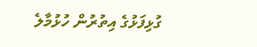ގުޅިފަޅުގެ އިތުރުން ހުޅުމާލެ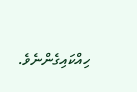ހިއްކައިގެންނެވެ.